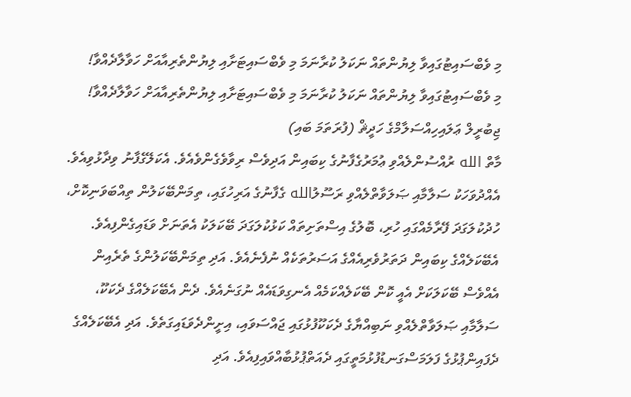މި ވެބްސައިޓުގައިވާ ލިޔުންތައް ނަކަލު ކުރާނަމަ މި ވެބްސައިޓަށާއި ލިޔުންތެރިއާއަށް ހަވާލާދެއްވާ!
މި ވެބްސައިޓުގައިވާ ލިޔުންތައް ނަކަލު ކުރާނަމަ މި ވެބްސައިޓަށާއި ލިޔުންތެރިއާއަށް ހަވާލާދެއްވާ!
ޖިބުރީލް ޢަލައިހިއްސަލާމްގެ ހަދީޘް (ފުރަތަމަ ބައި)
މާތް الله ރުއްސުންލެއްވި ޢުމަރުގެފާނުގެ ކިބައިން އަދިވެސް ރިވާވެގެންވެއެވެ. އެކަލޭގެފާނު ވިދާޅުވިއެވެ. އެއްދުވަހަކު ސަލާމާއި ޞަލަވާތްލެއްވި ރަސޫލުالله ގެފާނުގެ އަރިހުގައި، ތިމަންބޭކަލުން ތިއްބަވަނިކޮށް، ހުދުކުލަގަދަ ފޭރާމެއްގައި ހުރި، ބޮލުގެ އިސްތަށިތައް ކަޅުކުލަގަދަ ބޭކަލަކު އެތަނަށް ވަޑައިގެންފިއެވެ. އެބޭކަލެއްގެ ކިބައިން ދަތަރުވެރިއެއްގެ އަސަރުތަކެއް ނުފެނެއެވެ. އަދި ތިމަންބޭކަލުންގެ ތެރެއިން އެއްވެސް ބޭކަލަކަށް އެއީ ކޮން ބޭކަލެއްކަމެއް އެނގިވަޑައެއް ނުގަނެއެވެ. ދެން އެބޭކަލެއްގެ ދެކަކޫ، ސަލާމާއި ޞަލަވާތްލެއްވި ނަބިއްޔާގެ ދެކަކޫފުޅުގައި ޖައްސަވައި، އިށީންދެވަޑައިގަތެވެ. އަދި އެބޭކަލެއްގެ ދެފައިންޕުޅުގެ ފަލަމަސްގަނޑުފުޅުމަތީގައި ދެއަތްޕުޅުބާއްވައިފިއެވެ. އަދި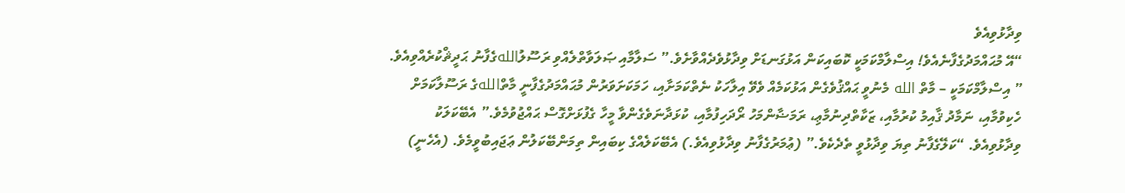ވިދާޅުވިއެވެ
“އޭ މުޙައްމަދުގެފާނެއެވެ! އިސްލާމްކަމަކީ ކޮބައިކަން އަޅުގަނޑަށް ވިދާޅުވެދެއްވާށެވެ.” ސަލާމާއި ޞަލަވާތްލެއްވި ރަސޫލުاللهގެފާނު ޙަދީޘްކުރެއްވިއެވެ. ” އިސްލާމްކަމަކީ – މާތް الله މެނުވީ ޙައްޤުވެގެން އަޅުކަމެއް ވެވޭ އިލާހަކު ނެތްކަމަށާއި، ހަމަކަށަވަރުން މުޙައްމަދުގެފާނީ މާތްاللهގެ ރަސޫލާކަމަށް ހެކިވުމާއި، ނަމާދު ޤާއިމު ކުރުމާއި، ޒަކާތްދިނުމާޢި، ރަމަޟާންމަހު ރޯދަހިފުމާއި، ކުޅަދާނަވެގެންވާ މީހާ ގެފުޅަށްގޮސް ޙައްޖުވުމެވެ.” އެބޭކަލަކު ވިދާޅުވިއެވެ. “ކަލޭގެފާނު ތިޔަ ވިދާޅުވީ ތެދެކެވެ.” (ޢުމަރުގެފާނު ވިދާޅުވިއެވެ.) އެބޭކަލެއްގެ ކިބައިން ތިމަންބޭކަލުން ޢަޖައިބުވީމެވެ. (އެހެނީ)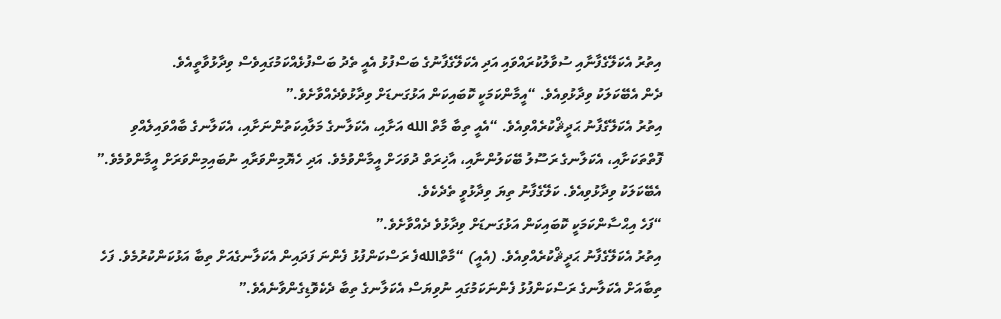އިތުރު އެކަލޭގެފާނާއި ސުވާލުކުރައްވައި އަދި އެކަލޭގެފާނުގެ ބަސްފުޅު އެއީ ތެދު ބަސްފުޅެއްކަމުގައިވެސް ވިދާޅުވާތީއެވެ.
ދެން އެބޭކަލަކު ވިދާޅުވިއެވެ. “އީމާންކަމަކީ ކޮބައިކަން އަޅުގަނޑަށް ވިދާޅުވެދެއްވާށެވެ.”
އިތުރު އެކަލޭގެފާނު ޙަދީޘްކުރެއްވިއެވެ. “އެއީ ތިބާ މާތް الله އަށާއި، އެކަލާނގެ މަލާއިކަތުންނަށާއި، އެކަލާނގެ ބާއްވައިލެއްވި ފޮތްތަކަށާއި، އެކަލާނގެ ރަސޫލު ބޭކަލުންނާއި، އާޚިރަތް ދުވަހަށް އީމާންވުމެވެ. އަދި ހެޔޮމިންވަރާއި ނުބައިމިންވަރަށް އީމާންވުމެވެ.” އެބޭކަލަކު ވިދާޅުވިއެވެ. ކަލޭގެފާނު ތިޔަ ވިދާޅުވީ ތެދެކެވެ.
“ފަހެ އިޙްސާންކަމަކީ ކޮބައިކަން އަޅުގަނޑަށް ވިދާޅުވެ ދެއްވާށެވެ.”
އިތުރު އެކަލޭގެފާނު ޙަދީޘްކުރެއްވިއެވެ. (އެއީ) “މާތްاللهފެ ރަސްކަންފުޅު ފެންނަ ފަދައިން އެކަލާނގެއަށް ތިބާ އަޅުކަންކުރުމެވެ. ފަހެ ތިބާއަށް އެކަލާނގެ ރަސްކަންފުޅު ފެންނަކަމުގައި ނުވިޔަސް އެކަލާނގެ ތިބާ ދެކެވޮޑިގެންވާނެއެވެ.”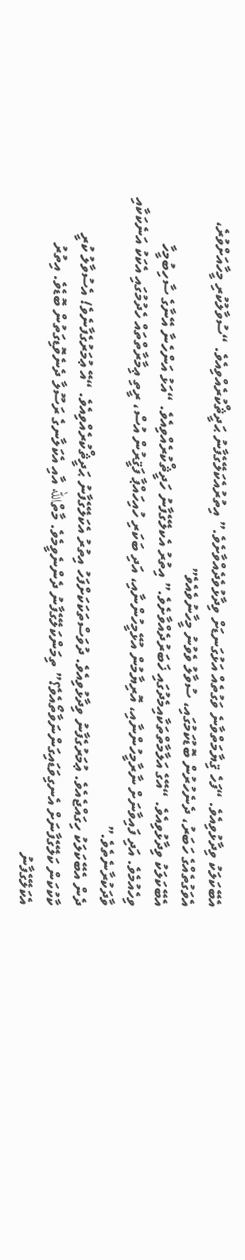އެބޭކަލަކު ވިދާޅުވިއެވެ. “ފަހެ ޤިޔާމަތްވާނެ ވަގުތެއް އަޅުގަނޑަށް ވިދާޅުވެދެއްވާށެވެ.” އިތުރުއެކަލޭގެފާނު ޙަދީޘްކުރެއްވިއެވެ. “ސުވާލުކުރި މީހާއަށްވުރެ، އެވަގުތެއްގެ ހަބަރު، ދެނެހުރުން ބޮޑުކަމުގައި، ސުވާލު ވެވުނު މީހާނުވެއެވެ”
އެބޭކަލަކު ވިދާޅުވިއެވެ. “އޭގެ އަލާމާތްތަކާއިމެދުގައި ޚަބަރުދެއްވާށެވެ.” އިތުރު އެކލޭގެފާނު ހަދީޘްކުރެއްވިއެވެ. “އަޅު އަންހެނާ އޭނާގެ ސާހިބުމީހާ ވިހެއުމެވެ. އަދި ފައިވާނަށް ނާރާމީހުންނާއި، އޮރިޔާމުން އުޅޭމީހުންނާއި، އަދި ބަކަރި ހުއިހައްޕާ ފަޤީރުން އުސް، ރީތި ޢިމާރާތްތައް ހެދުމުގައި އެކަކު އަނެކަކާއި ވާދަކުރާނެތެވެ.”
ދެން އެބޭކަލަކު ހިގައްޖެއެވެ. ޢުމަރުގެފާނު ވިދާޅުވިއެވެ. ދުވަސްތަކަކަށްފަހު އިތުރު އެކަލޭގެފާނު ޙަދީޘްކުރެއްވިއެވެ. “އޭ ޢުމަރުގެފާނެވެ! އެސުވާލު ކުރީ ކާކުކަން ކަލޭގެފާނަށް އެނގިވަޑައިގަންނަވާތޯއެވެ؟” ތިމަންކަލޭގެފާނު ދެންނެވީމެވެ. މާތްالله އާއި އެކަލާނގެ ރަސޫލާ ދެނެވޮޑިގަތުން ބޮޑެވެ. އިތުރު އެކަލޭގެފާނު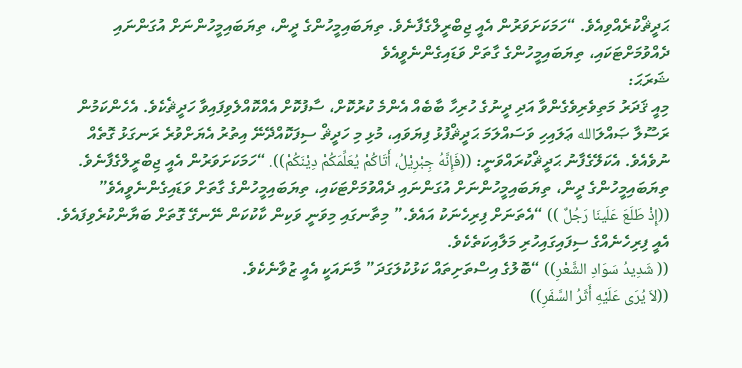ޙަދީޘްކުރެއްވިއެވެ. “ހަމަކަށަވަރުން އެއީ ޖިބްރީލްގެފާނެވެ. ތިޔަބައިމީހުންގެ ދީން، ތިޔަބައިމީހުންނަށް އުގަންނައި ދެއްވުމަށްޓަކައި، ތިޔަބައިމީހުންގެ ގާތަށް ވަޑައިގެންނެވީއެވެ
ޝަރަޙަ:
މިއީ ޤަދަރު މަތިވެރިވެގެންވާ އަދި ދީނުގެ ހުރިހާ ބާބެއް އެންމެ ކުރުކޮށް، ސާފުކޮށް އެއްކޮއްލެވިފައިވާ ހަދީޘެކެވެ. އެހެންކަމުން ރަސޫލާ ޞައްލަالله ޢަލައިހި ވަސައްލަމަ ޙަދީޘްފުޅު ފިޔަވައި، މުޅި މި ހަދީޘް ސިފަކޮއްދޭނޭ އިތުރު އެޔަށްވުރެ ރަނގަޅު ގޮތެއް ނުވެއެވެ. އެކަލޭގެފާނު ޙަދީޘްކުރައްވަނީ: ((فَإِنَّهُ جِبْرِيْلُ، أَتَاكُمْ يُعَلِّمَكُمْ دِيْنَكُمْ)). “ހަމަކަށަވަރުން އެއީ ޖިބްރީލްގެފާނެވެ. ތިޔަބައިމީހުންގެ ދީން، ތިޔަބައިމީހުންނަށް އުގަންނައި ދެއްވުމަށްޓަކައި، ތިޔަބައިމީހުންގެ ގާތަށް ވަޑައިގެންނެވީއެވެ”
((إِذْ طَلَعَ عَلَينَا رَجُلٌ )) “އެތަނަށް ފިރިހެނަކު އައެވެ.” މިތާނގައި މިވަނީ ވަކިން ކާކުކަން ނޭނގޭ ގޮތަށް ބަޔާންކުރެވިފައެވެ. އެއީ ފިރިހެނެއްގެ ސިފައިގައިހުރި މަލާއިކަތެކެވެ.
(( شَدِيدُ سَوَادِ الشَّعْرِ)) “ބޮލުގެ އިސްތަށިތައް ކަޅުކުލަގަދަ” މާނައަކީ އެއީ ޒުވާނެކެވެ.
((لاَ يُرَى عَلَيْهِ أَثَرُ السَّفَرِ))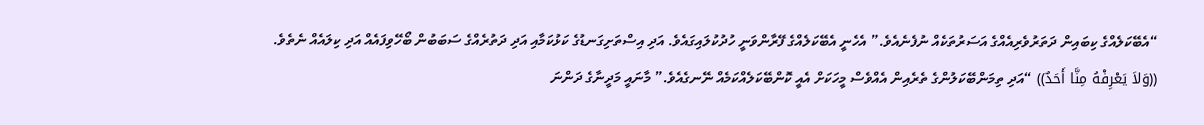“އެބޭކަލެއްގެ ކިބައިން ދަތަރުވެރިއެއްގެ އަސަރުތަކެއް ނުފެނެއެވެ.” އެހެނީ އެބޭކަލެއްގެ ފޭރާންވަނީ ހުދުކުލައިގައެވެ. އަދި އިސްތަށިގަނޑުގެ ކަޅުކަމާއި އަދި ދަތުރެއްގެ ސަބަބުން ބޯހޭވިފައެއް އަދި ކިލައެއް ނެތެވެ.
((وَلاَ يَعْرِفْهُ مِنَّا أَحَدٌ)) “އަދި ތިމަންބޭކަލުންގެ ތެރެއިން އެއްވެސް މީހަކަށް އެއީ ކޮންބޭކަލެއްކަމެއް ނޭނގެއެވެ.” މާނައީ މަދީނާގެ ދަންނަ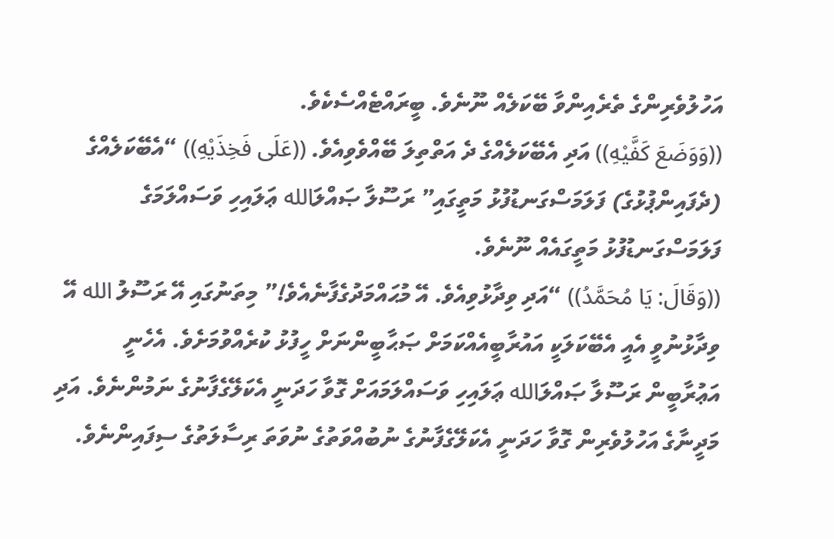އަހުލުވެރިންގެ ތެރެއިންވާ ބޭކަލެއް ނޫނެވެ. ބީރައްޓެއްސެކެވެ.
((وَوَضَعَ كَفَّيْهِ)) އަދި އެބޭކަލެއްގެ ދެ އަތްތިލަ ބޭއްވެވިއެވެ. ((عَلَى فَخِذَيْهِ)) “އެބޭކަލެއްގެ (ދެފައިންޕުޅުގެ) ފަލަމަސްގަނޑުފުޅު މަތީގައި” ރަސޫލާ ޞައްލަالله ޢަލައިހި ވަސައްލަމަގެ ފަލަމަސްގަނޑުފުޅު މަތީގައެއް ނޫނެވެ.
((وَقَالَ: يَا مُحَمَّدُ)) “އަދި ވިދާޅުވިއެވެ. އޭ މުޙައްމަދުގެފާނެއެވެ!” މިތަނުގައި އޭ ރަސޫލު الله އޭ ވިދާޅުނުވީ އެއީ އެބޭކަލަކީ އައުރާބީއެއްކަމަށް ޞަޙާބީންނަށް ހީފުޅު ކުރެއްވުމަށެވެ. އެހެނީ އަޢުރާބީން ރަސޫލާ ޞައްލަالله ޢަލައިހި ވަސައްލަމައަށް ގޮވާ ހަދަނީ އެކަލޭގެފާނުގެ ނަމުންނެވެ. އަދި މަދީނާގެ އަހުލުވެރިން ގޮވާ ހަދަނީ އެކަލޭގެފާނުގެ ނުބުއްވަތުގެ ނުވަތަ ރިސާލަތުގެ ސިފައިންނެވެ.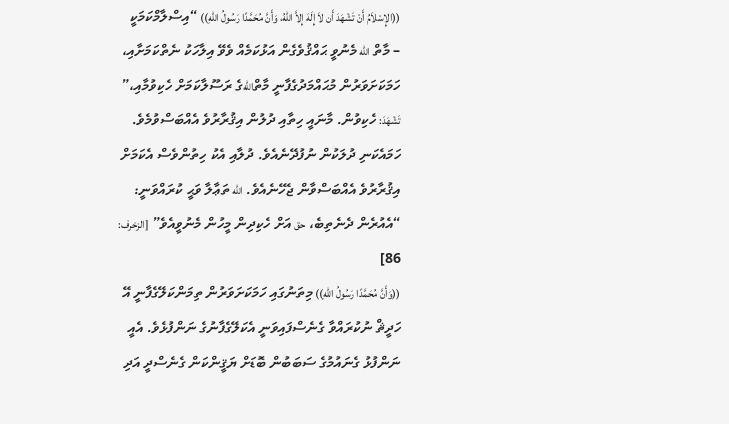((الإِسْلاَمُ أَنْ تَشْهَدَ أَن لاَ إِلَهَ إِلاَّ اللهُ، وَأَنَّ مُحَمَّدًا رَسُولُ اللهِ)) “އިސްލާމްކަމަކީ – މާތް الله މެނުވީ ޙައްޤުވެގެން އަޅުކަމެއް ވެވޭ އިލާހަކު ނެތްކަމަށާއި، ހަމަކަށަވަރުން މުޙައްމަދުގެފާނީ މާތްاللهގެ ރަސޫލާކަމަށް ހެކިވުމާއި،” تَشْهَدَ: ހެކިވުން. މާނައީ ހިތާއި ދުލުން އިޤުރާރުވެ އެއްބަސްވުމެވެ. ހަމައެކަނި ދުލަކުން ނުފުދޭނެއެވެ. ދުލާއި އެކު ހިތުންވެސް އެކަމަށް އިޤުރާރުވެ އެއްބަސްވާން ޖެހޭނެއެވެ. الله ތަޢާލާ ވަޙީ ކުރައްވަނީ:
“އެއުރެން ދެނެތިބެ، حق އަށް ހެކިދިން މީހުން މެނުވީއެވެ” [الزخرف: 86]
((وَأَنَّ مُحَمَّدًا رَسُولُ اللهِ)) މިތަނުގައި ހަމަކަށަވަރުން ތިމަންކަލޭގެފާނީ އޭ ހަދީޘް ނުކުރައްވާ ގެނެސްފައިވަނީ އެކަލޭގެފާނުގެ ނަންފުޅެވެ. އެއީ ނަންފުޅު ގެނައުމުގެ ސަބަބުން ބޮޑަށް ޔަޤީންކަން ގެނެސްދީ އަދި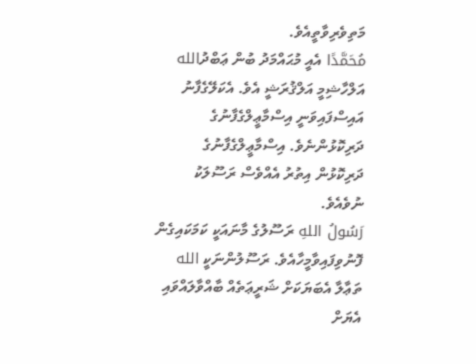މަތިވެރިވާތީއެވެ.
مُحَمَّدًا އެއީ މުޙައްމަދު ބުން ޢަބްދުالله އަލްހާޝިމީ އަލްޤުރަޝީ އެވެ. އެކަލޭގެފާނު އައިސްފައިވަނީ އިސްމާޢީލްގެފާނުގެ ދަރިކޮޅުންނެވެ. އިސްމާޢީލްގެފާނުގެ ދަރިކޮޅުން އިތުރު އެއްވެސް ރަސޫލަކު ނުވެއެވެ.
رَسُولُ اللهِ ރަސޫލުގެ މާނައަކީ ކަމަކައިގެން ފޮނުވިފައިވާމީހާއެވެ. ރަސޫލުންނަކީ الله ތަޢާލާ އެބަޔަކަށް ޝަރީޢަތެއް ބާއްވާލައްވައި އެޔަށް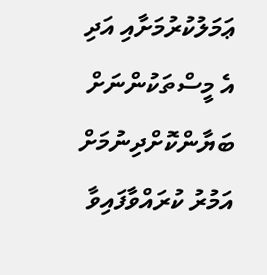ޢަމަލުކުރުމަށާއި އަދި އެ މީސްތަކުންނަށް ބަޔާންކޮށްދިނުމަށް އަމުރު ކުރައްވާފައިވާ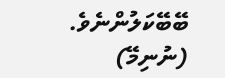ބޭބޭކަލުންނެވެ.
(ނުނިމޭ)